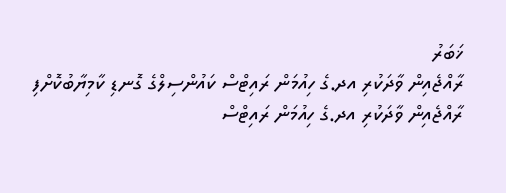ޚަބަރު
ރާއްޖެއިން ވާދަކުރި އދ.ގެ ހިއުމަން ރައިޓްސް ކައުންސިލްގެ ގޮނޑި ކާމިޔާބުކޮށްފި
ރާއްޖެއިން ވާދަކުރި އދ.ގެ ހިއުމަން ރައިޓްސް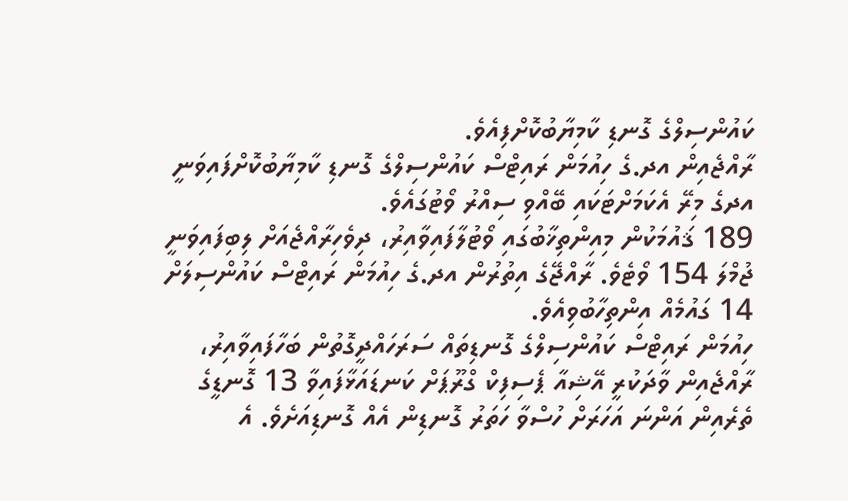ކައުންސިލްގެ ގޮނޑި ކާމިޔާބުކޮށްފިއެވެ.
ރާއްޖެއިން އދ.ގެ ހިއުމަން ރައިޓްސް ކައުންސިލްގެ ގޮނޑި ކާމިޔާބުކޮށްފައިވަނީ އދގެ މިރޭ އެކަމަށްޓަކައި ބޭއްވި ސިއްރު ވޯޓުގައެވެ.
189 ޤައުމަކުން މިއިންތިޚާބުގައި ވޯޓުލާފައިވާއިރު، ދިވެހިރާއްޖެއަށް ލިބިފައިވަނީ ޖުމްލަ 154 ވޯޓެވެ. ރާއްޖޭގެ އިތުރުން އދ.ގެ ހިއުމަން ރައިޓްސް ކައުންސިލަށް 14 ގައުމެއް އިންތިހާބުވިއެވެ.
ހިއުމަން ރައިޓްސް ކައުންސިލްގެ ގޮނޑިތައް ސަރަހައްދީގޮތުން ބަހާފައިވާއިރު، ރާއްޖެއިން ވާދަކުރީ އޭޝިއާ ޕެސިފިކް ގްރޫޕަށް ކަނޑައަޅާފައިވާ 13 ގޮނޑީގެ ތެރެއިން އަންނަ އަހަރަށް ހުސްވާ ހަތަރު ގޮނޑިން އެއް ގޮނޑިއަށެވެ. އެ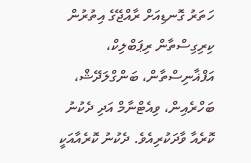ހަތަރު ގޮނޑިއަށް ރާއްޖޭގެ އިތުރުން ކިރިގިސްތާން ރިޕަބްލިކް، އަފްޣާނިސްތާން، ބަންގްލަދޭޝް، ބަހްރެއިން، ވިއެޓްނާމް އަދި ދެކުނު ކޮރެއާ ވާދަކުރިއެވެ. ދެކުނު ކޮރެއާއަކީ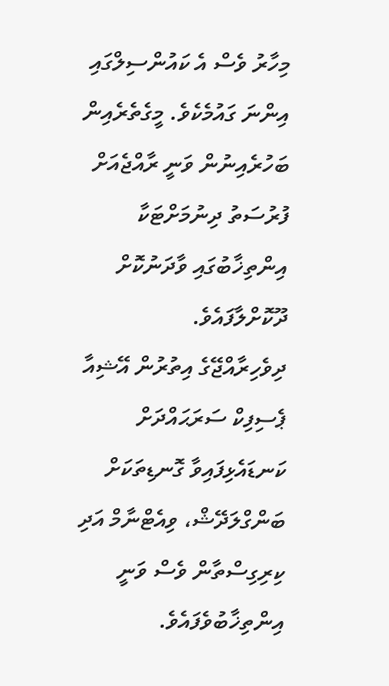މިހާރު ވެސް އެ ކައުންސިލްގައި އިންނަ ގައުމެކެވެ. މީގެތެރެއިން ބަހުރެއިނުން ވަނީ ރާއްޖެއަށް ފުރުސަތު ދިނުމަށްޓަކާ އިންތިޚާބުގައި ވާދަނުކޮށް ދޫކޮށްލާފައެވެ.
ދިވެހިރާއްޖޭގެ އިތުރުން އޭޝިއާ ޕެސިފިކް ސަރަޙައްދަށް ކަނޑައެޅިފައިވާ ގޮނޑިތަކަށް ބަންގްލަދޭޝް، ވިއެޓްނާމް އަދި ކިރިގިސްތާން ވެސް ވަނީ އިންތިޚާބުވެފައެވެ.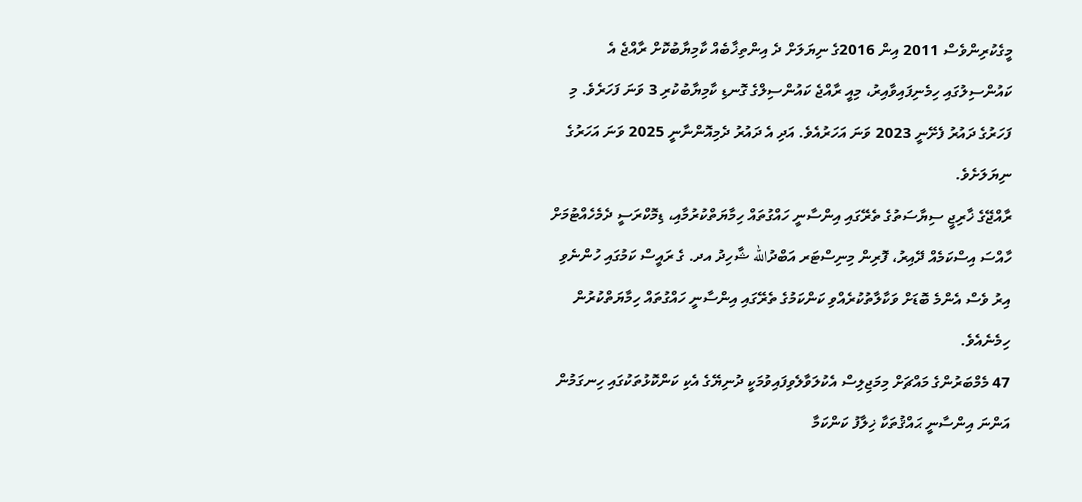މީގެކުރިންވެސް 2011 އިން 2016ގެ ނިޔަލަށް ދެ އިންތިޚާބެއް ކާމިޔާބުކޮށް ރާއްޖެ އެ ކައުންސިލުގައި ހިމެނިފައިވާއިރު، މިއީ ރާއްޖެ ކައުންސިލްގެ ގޮނޑި ކާމިޔާބުކުރި 3 ވަނަ ފަހަރެވެ. މި ފަހަރުގެ ދައުރު ފެށޭނީ 2023 ވަނަ އަހަރުއެވެ. އަދި އެ ދައުރު ދެމިއޮންނާނީ 2025 ވަނަ އަހަރުގެ ނިޔަލަށެވެ.
ރާއްޖޭގެ ޚާރިޖީ ސިޔާސަތުގެ ތެރޭގައި އިންސާނީ ހައްގުތައް ހިމާޔަތްކުރުމާއި، ޑިމޮކްރަސީ ދެމެހެއްޓުމަށް ހާއްސަ އިސްކަމެއް ދޭއިރު، ފޮރިން މިނިސްޓަރ އަބްދުالله ޝާހިދު އދ. ގެ ރައީސް ކަމުގައި ހުންނެވި އިރު ވެސް އެންމެ ބޮޑަށް ވަކާލާތުކުރެއްވި ކަންކަމުގެ ތެރޭގައި އިންސާނީ ހައްގުތައް ހިމާޔަތްކުރުން ހިމެނެއެވެ.
47 މެމްބަރުންގެ މައްޗަށް މިމަޖިލިސް އެކުލަވާލެވިފައިވުމަކީ ދުނިޔޭގެ އެކި ކަންކޮޅުތަކުގައި ހިނގަމުން އަންނަ އިންސާނީ ޙައްޤުތަކާ ޚިލާފު ކަންކަމާ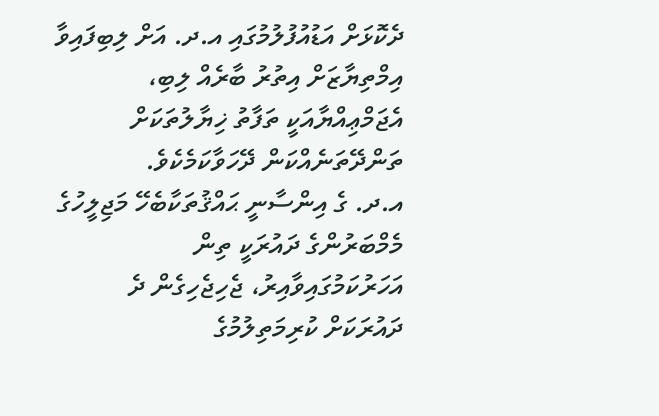ދެކޮޅަށް އަޑުއުފުލުމުގައި އ.ދ. އަށް ލިބިފައިވާ އިމްތިޔާޒަށް އިތުރު ބާރެއް ލިބި، އެޖަމްޢިއްޔާއަކީ ތަފާތު ޚިޔާލުތަކަށް ތަންދޭތަނެއްކަން ދޭހަވާކަމެކެވެ.
އ.ދ. ގެ އިންސާނީ ޙައްޤުތަކާބެހޭ މަޖިލީހުގެ މެމްބަރުންގެ ދައުރަކީ ތިން އަހަރުކަމުގައިވާއިރު، ޖެހިޖެހިގެން ދެ ދައުރަކަށް ކުރިމަތިލުމުގެ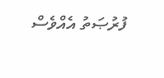ފުރުޞަތު އެއްވެސް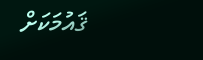ޤައުމަކަށް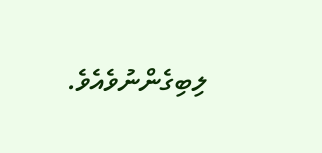ލިބިގެންނުވެއެވެ.